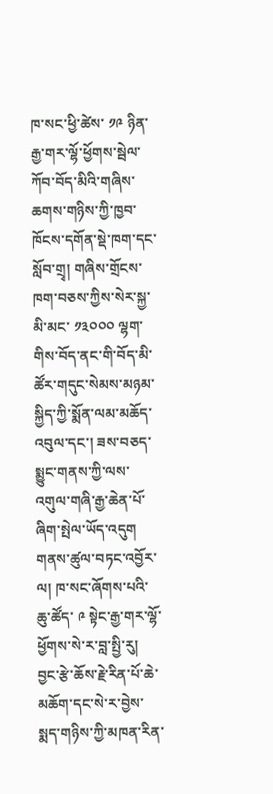ཁ་སང་ཕྱི་ཚེས་ ༡༩ ཉིན་རྒྱ་གར་ལྷོ་ཕྱོགས་སྦེལ་ཀོབ་བོད་མིའི་གཞིས་ཆགས་གཉིས་ཀྱི་ཁྱབ་ཁོངས་དགོན་སྡེ་ཁག་དང་སློབ་གྲྭ། གཞིས་གྲོངས་ཁག་བཅས་ཀྱིས་སེར་སྐྱ་མི་མང་ ༡༣༠༠༠ ལྷག་གིས་བོད་ནང་གི་བོད་མི་ཚོར་གདུང་སེམས་མཉམ་སྐྱིད་ཀྱི་སྨོན་ལམ་མཆོད་འབུལ་དང་། ཟས་བཅད་སྨྱུང་གནས་ཀྱི་ལས་འགུལ་གཞི་རྒྱ་ཆེན་པོ་ཞིག་སྤེལ་ཡོད་འདུག
གནས་ཚུལ་བཏང་འབྱོར་ལ། ཁ་སང་ཞོགས་པའི་ཆུ་ཚོད་ ༩ སྟེང་རྒྱ་གར་ལྷོ་ཕྱོགས་སེ་ར་བླ་སྤྱི་རུ། བྱང་རྩེ་ཆོས་རྗེ་རིན་པོ་ཆེ་མཆོག་དང་སེ་ར་བྱེས་སྨད་གཉིས་ཀྱི་མཁན་རིན་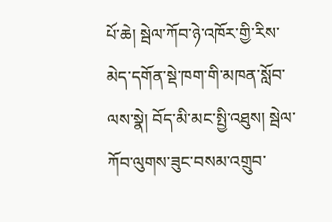པོ་ཆེ། སྦེལ་ཀོབ་ཉེ་འཁོར་གྱི་རིས་མེད་དགོན་སྡེ་ཁག་གི་མཁན་སློབ་ལས་སྣེ། བོད་མི་མང་སྤྱི་འཐུས། སྦེལ་ཀོབ་ལུགས་ཟུང་བསམ་འགྲུབ་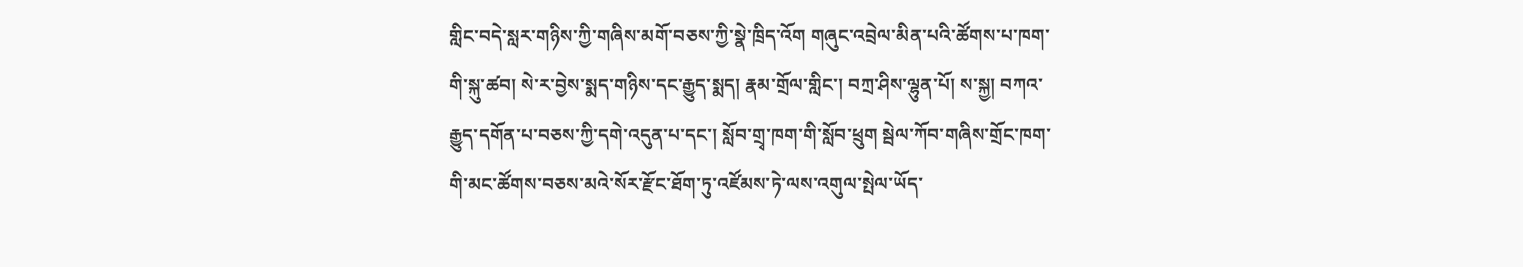གླིང་བདེ་སླར་གཉིས་ཀྱི་གཞིས་མགོ་བཅས་ཀྱི་སྣེ་ཁྲིད་འོག གཞུང་འབྲེལ་མིན་པའི་ཚོགས་པ་ཁག་གི་སྐུ་ཚབ། སེ་ར་བྱེས་སྨད་གཉིས་དང་རྒྱུད་སྨད། རྣམ་གྲོལ་གླིང་། བཀྲ་ཤིས་ལྷུན་པོ། ས་སྐྱ། བཀའ་རྒྱུད་དགོན་པ་བཅས་ཀྱི་དགེ་འདུན་པ་དང་། སློབ་གྲྭ་ཁག་གི་སློབ་ཕྲུག སྦེལ་ཀོབ་གཞིས་གྲོང་ཁག་གི་མང་ཚོགས་བཅས་མའེ་སོར་རྫོང་ཐོག་ཏུ་འཛོམས་ཏེ་ལས་འགུལ་སྤེལ་ཡོད་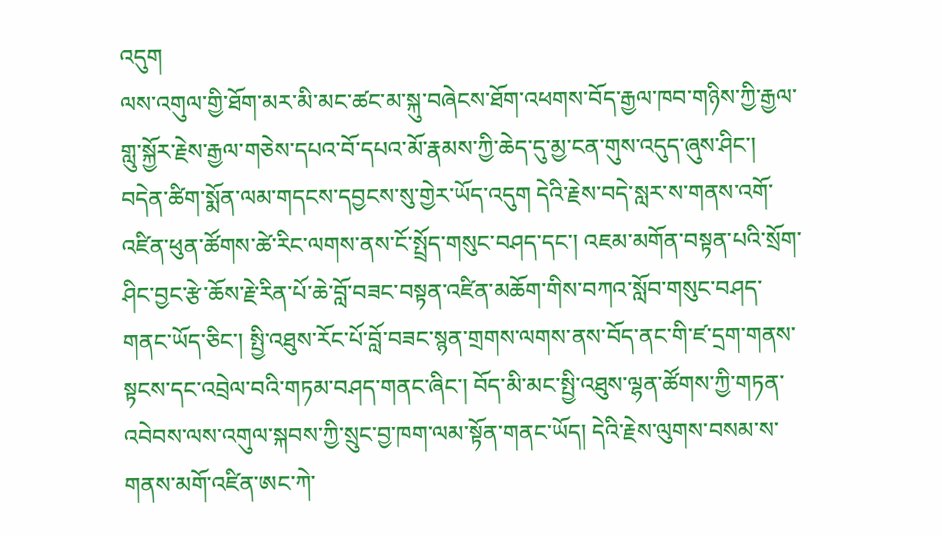འདུག
ལས་འགུལ་གྱི་ཐོག་མར་མི་མང་ཚང་མ་སྐུ་བཞེངས་ཐོག་འཕགས་བོད་རྒྱལ་ཁབ་གཉིས་ཀྱི་རྒྱལ་གླུ་སྐྱོར་རྗེས་རྒྱལ་གཅེས་དཔའ་བོ་དཔའ་མོ་རྣམས་ཀྱི་ཆེད་དུ་མྱ་ངན་གུས་འདུད་ཞུས་ཤིང་། བདེན་ཚིག་སྨོན་ལམ་གདངས་དབྱངས་སུ་གྱེར་ཡོད་འདུག དེའི་རྗེས་བདེ་སླར་ས་གནས་འགོ་འཛིན་ཕུན་ཚོགས་ཚེ་རིང་ལགས་ནས་ངོ་སྤྲོད་གསུང་བཤད་དང་། འཇམ་མགོན་བསྟན་པའི་སྲོག་ཤིང་བྱང་རྩེ་ཆོས་རྗེ་རིན་པོ་ཆེ་བློ་བཟང་བསྟན་འཛིན་མཆོག་གིས་བཀའ་སློབ་གསུང་བཤད་གནང་ཡོད་ཅིང་། སྤྱི་འཐུས་རོང་པོ་བློ་བཟང་སྙན་གྲགས་ལགས་ནས་བོད་ནང་གི་ཛ་དྲག་གནས་སྟངས་དང་འབྲེལ་བའི་གཏམ་བཤད་གནང་ཞིང་། བོད་མི་མང་སྤྱི་འཐུས་ལྷན་ཚོགས་ཀྱི་གཏན་འབེབས་ལས་འགུལ་སྐབས་ཀྱི་སྲུང་བྱ་ཁག་ལམ་སྟོན་གནང་ཡོད། དེའི་རྗེས་ལུགས་བསམ་ས་གནས་མགོ་འཛིན་ཨང་ཀེ་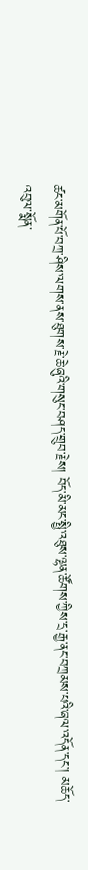ཚང་མགོན་པོ་བཀྲ་ཤིས་ལགས་ནས་ཐུགས་རྗེ་ཆེ་ཞུའི་གསུང་བཤད་གྲུབ་རྗེས། བོད་མི་མང་སྤྱི་འཐུས་ལྷན་ཚོགས་ཀྱིས་དྲ་རྒྱ་ནང་བཀྲམས་པའི་ཞལ་འདོན་དང་། མཆོད་འབུལ་སྨོན་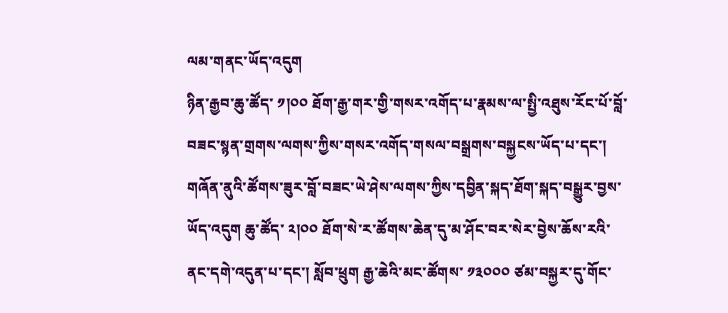ལམ་གནང་ཡོད་འདུག
ཉིན་རྒྱབ་ཆུ་ཚོད་ ༡།༠༠ ཐོག་རྒྱ་གར་གྱི་གསར་འགོད་པ་རྣམས་ལ་སྤྱི་འཐུས་རོང་པོ་བློ་བཟང་སྙན་གྲགས་ལགས་ཀྱིས་གསར་འགོད་གསལ་བསྒྲགས་བསྐྱངས་ཡོད་པ་དང་། གཞོན་ནུའི་ཚོགས་ཟུར་བློ་བཟང་ཡེ་ཤེས་ལགས་ཀྱིས་དབྱིན་སྐད་ཐོག་སྐད་བསྒྱུར་བྱས་ཡོད་འདུག ཆུ་ཚོད་ ༢།༠༠ ཐོག་སེ་ར་ཚོགས་ཆེན་དུ་མ་ཤོང་བར་སེར་བྱེས་ཆོས་རའི་ནང་དགེ་འདུན་པ་དང་། སློབ་ཕྲུག རྒྱ་ཆེའི་མང་ཚོགས་ ༡༣༠༠༠ ཙམ་བསྐྱར་དུ་གོང་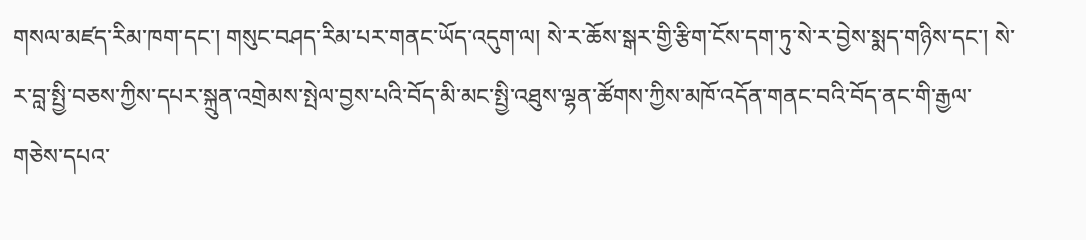གསལ་མཛད་རིམ་ཁག་དང་། གསུང་བཤད་རིམ་པར་གནང་ཡོད་འདུག་ལ། སེ་ར་ཆོས་སྒར་གྱི་རྩིག་ངོས་དག་ཏུ་སེ་ར་བྱེས་སྨད་གཉིས་དང་། སེ་ར་བླ་སྤྱི་བཅས་ཀྱིས་དཔར་སྐྲུན་འགྲེམས་སྤེལ་བྱས་པའི་བོད་མི་མང་སྤྱི་འཐུས་ལྷན་ཚོགས་ཀྱིས་མཁོ་འདོན་གནང་བའི་བོད་ནང་གི་རྒྱལ་གཅེས་དཔའ་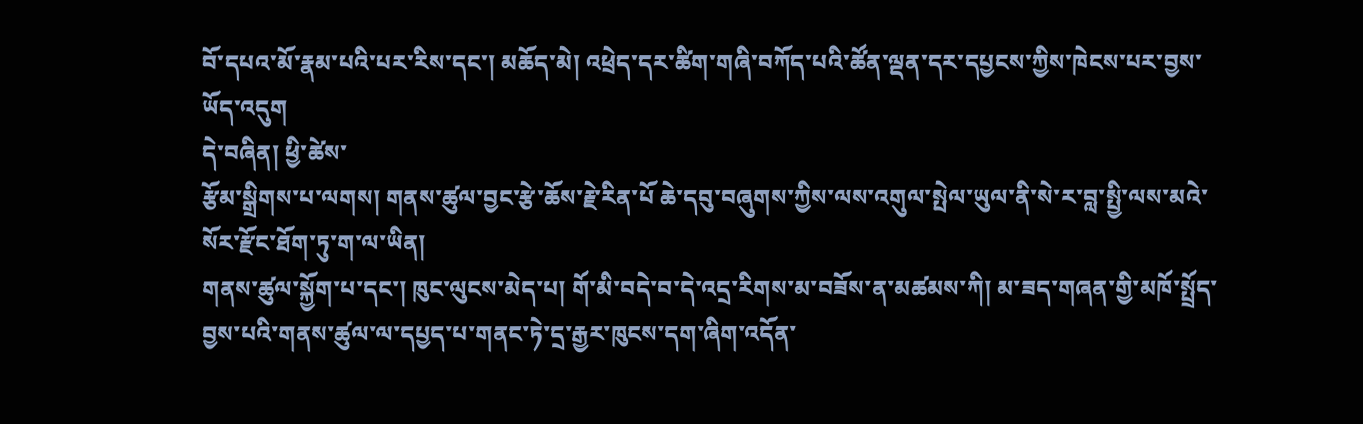བོ་དཔའ་མོ་རྣམ་པའི་པར་རིས་དང་། མཆོད་མེ། འཕྲེད་དར་ཚིག་གཞི་བཀོད་པའི་ཚོན་ལྡན་དར་དཔྱངས་ཀྱིས་ཁེངས་པར་བྱས་ཡོད་འདུག
དེ་བཞིན། ཕྱི་ཚེས་
རྩོམ་སྒྲིགས་པ་ལགས། གནས་ཚུལ་བྱང་རྩེ་ཆོས་རྗེ་རིན་པོ ཆེ་དབུ་བཞུགས་ཀྱིས་ལས་འགུལ་སྤེལ་ཡུལ་ནི་སེ་ར་བླ་སྤྱི་ལས་མའེ་སོར་རྫོང་ཐོག་ཏུ་ག་ལ་ཡིན།
གནས་ཚུལ་སྐྱོག་པ་དང་། ཁུང་ལུངས་མེད་པ། གོ་མི་བདེ་བ་དེ་འདྲ་རིགས་མ་བཟོས་ན་མཚམས་ཀི། མ་ཟད་གཞན་གྱི་མཁོ་སྤྲོད་བྱས་པའི་གནས་ཚུལ་ལ་དཔྱད་པ་གནང་ཏེ་དྲ་རྒྱར་ཁུངས་དག་ཞིག་འདོན་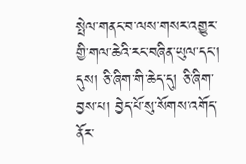སྤེལ་གནང་བ་ལས་གསར་འགྱུར་གྱི་གལ་ཆེའི་རང་བཞིན་ཡུལ་དང་། དུས། ཅི་ཞིག་གི་ཆེད་དུ། ཅི་ཞིག་བྱས་པ། བྱེད་པོ་སུ་སོགས་འགོད་ནོར་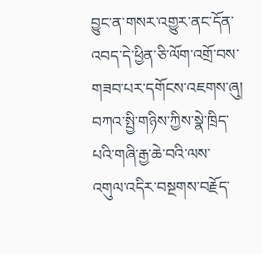བྱུང་ན་གསར་འགྱུར་ནང་དོན་འབད་དེ་ཕྱིན་ཅི་ལོག་འགྲོ་བས་གཟབ་པར་དགོངས་འཇགས་ཞུ།
བཀའ་སྤྱི་གཉིས་ཀྱིས་སྣེ་ཁྲིད་པའི་གཞི་རྒྱ་ཆེ་བའི་ལས་འགུལ་འདིར་བསྔགས་བརྗོད་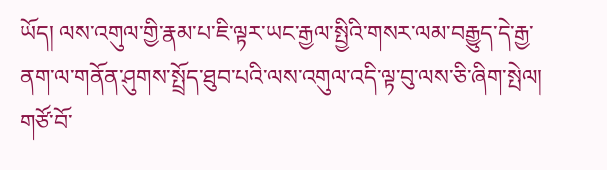ཡོད། ལས་འགུལ་གྱི་རྣམ་པ་ཇི་ལྟར་ཡང་རྒྱལ་སྤྱིའི་གསར་ལམ་བརྒྱུད་དེ་རྒྱ་ནག་ལ་གནོན་ཤུགས་སྤྲོད་ཐུབ་པའི་ལས་འགུལ་འདི་ལྟ་བུ་ལས་ཅི་ཞིག་སྤེལ།
གཙོ་བོ་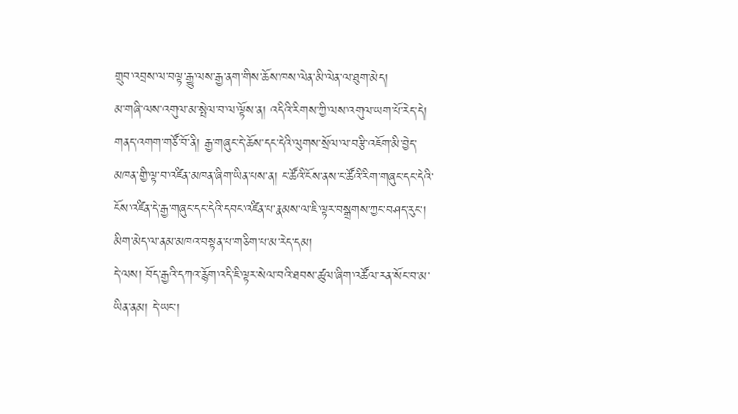གྲུབ་འབྲས་ལ་བལྟ་རྒྱུ་ལས་རྒྱ་ནག་གིས་ཆོས་ཁས་ལེན་མི་ལེན་ལ་ཐུག་མེད།
མ་གཞི་ལས་འགུལ་མ་སྤེལ་བ་ལ་ལྟོས་ན། འདིའི་རིགས་ཀྱི་ལས་འགུལ་ཡག་པོ་རེད་དེ། གནད་འགག་གཙོ་བོ་ནི། རྒྱ་གཞུང་དེ་ཆོས་དང་དེའི་ལུགས་སྲོལ་ལ་བརྩི་འཇོག་མི་བྱེད་མཁན་གྱི་ལྟ་བ་འཛིན་མཁན་ཞིག་ཡིན་པས་ན། ང་ཚོའི་ངོས་ནས་ང་ཚོའི་རིག་གཞུང་དང་དེའི་ངོས་འཛིན་དེ་རྒྱ་གཞུང་དང་དེའི་དབང་འཛིན་པ་རྣམས་ལ་ཇི་ལྟར་བསྒྲགས་ཀྱང་བཤད་རུང་། མིག་མེད་ལ་ནམ་མཁའ་བསྟན་པ་གཅིག་པ་མ་རེད་དམ།
དེ་ལས། བོད་རྒྱའི་དཀའ་རྙོག་འདི་ཇི་ལྟར་སེལ་བའི་ཐབས་ཚུལ་ཞིག་འཚོལ་རན་སོང་བ་མ་ཡིན་ནམ། དེ་ཡང་།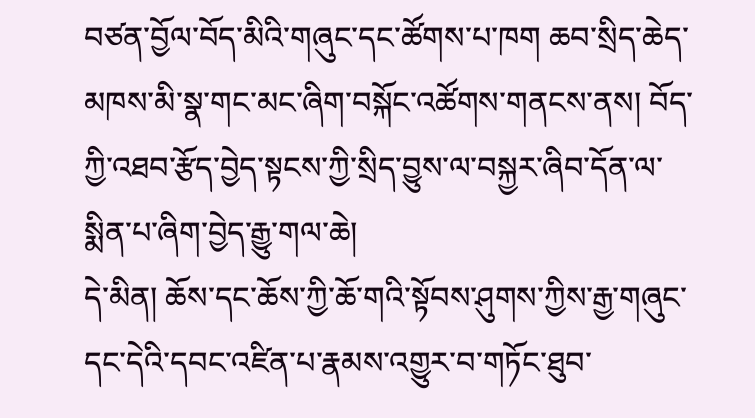བཙན་བྱོལ་བོད་མིའི་གཞུང་དང་ཚོགས་པ་ཁག ཆབ་སྲིད་ཆེད་མཁས་མི་སྣ་གང་མང་ཞིག་བསྐོང་འཚོགས་གནངས་ནས། བོད་ཀྱི་འཐབ་རྩོད་བྱེད་སྟངས་ཀྱི་སྲིད་བྱུས་ལ་བསྐྱར་ཞིབ་དོན་ལ་སྨིན་པ་ཞིག་བྱེད་རྒྱུ་གལ་ཆེ།
དེ་མིན། ཆོས་དང་ཆོས་ཀྱི་ཆོ་གའི་སྟོབས་ཤུགས་ཀྱིས་རྒྱ་གཞུང་དང་དེའི་དབང་འཛིན་པ་རྣམས་འགྱུར་བ་གཏོང་ཐུབ་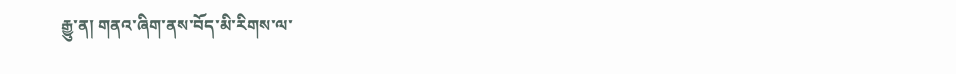རྒྱུ་ན། གནའ་ཞིག་ནས་བོད་མི་རིགས་ལ་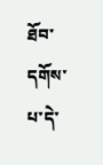ཐོབ་དགོས་པ་དེ་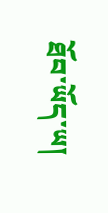ཐོབ་ཡོད་ཡ།